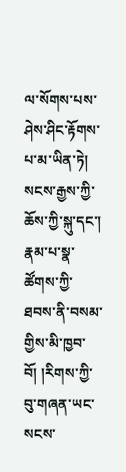ལ་སོགས་པས་ཤེས་ཤིང་རྟོགས་པ་མ་ཡིན་ཏེ། སངས་རྒྱས་ཀྱི་ཆོས་ཀྱི་སྐུ་དང་། རྣམ་པ་སྣ་ཚོགས་ཀྱི་ཐབས་ནི་བསམ་གྱིས་མི་ཁྱབ་བོ། །རིགས་ཀྱི་བུ་གཞན་ཡང་སངས་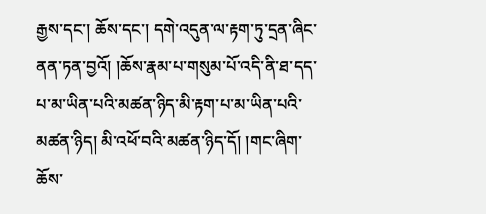རྒྱས་དང་། ཆོས་དང་། དགེ་འདུན་ལ་རྟག་ཏུ་དྲན་ཞིང་ནན་ཏན་བྱའོ། །ཆོས་རྣམ་པ་གསུམ་པོ་འདི་ནི་ཐ་དད་པ་མ་ཡིན་པའི་མཚན་ཉིད་མི་རྟག་པ་མ་ཡིན་པའི་མཚན་ཉིད། མི་འཕོ་བའི་མཚན་ཉིད་དོ། །གང་ཞིག་ཆོས་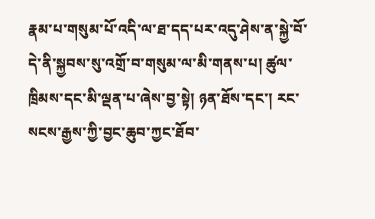རྣམ་པ་གསུམ་པོ་འདི་ལ་ཐ་དད་པར་འདུ་ཤེས་ན་སྐྱེ་བོ་དེ་ནི་སྐྱབས་སུ་འགྲོ་བ་གསུམ་ལ་མི་གནས་པ། ཚུལ་ཁྲིམས་དང་མི་ལྡན་པ་ཞེས་བྱ་སྟེ། ཉན་ཐོས་དང་། རང་སངས་རྒྱས་ཀྱི་བྱང་ཆུབ་ཀྱང་ཐོབ་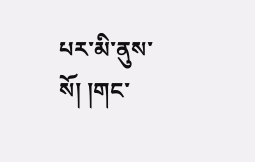པར་མི་ནུས་སོ། །གང་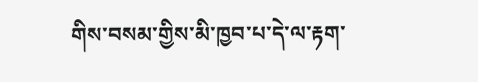གིས་བསམ་གྱིས་མི་ཁྱབ་པ་དེ་ལ་རྟག་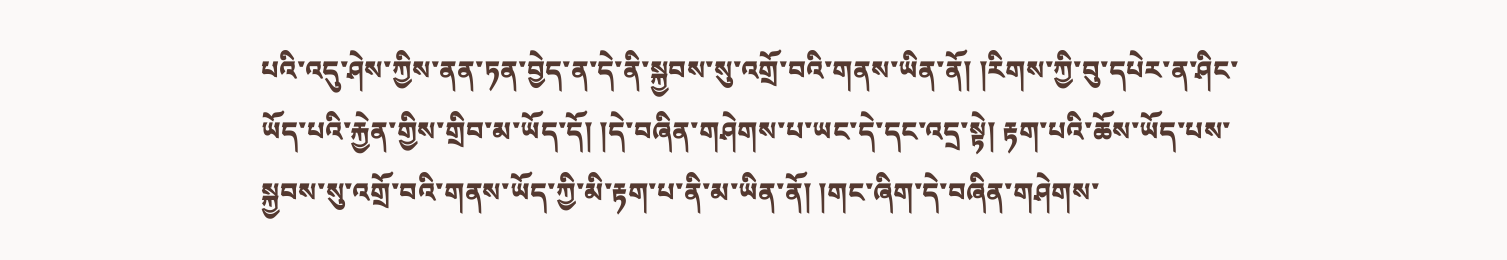པའི་འདུ་ཤེས་ཀྱིས་ནན་ཏན་བྱེད་ན་དེ་ནི་སྐྱབས་སུ་འགྲོ་བའི་གནས་ཡིན་ནོ། །རིགས་ཀྱི་བུ་དཔེར་ན་ཤིང་ཡོད་པའི་རྐྱེན་གྱིས་གྲིབ་མ་ཡོད་དོ། །དེ་བཞིན་གཤེགས་པ་ཡང་དེ་དང་འདྲ་སྟེ། རྟག་པའི་ཆོས་ཡོད་པས་སྐྱབས་སུ་འགྲོ་བའི་གནས་ཡོད་ཀྱི་མི་རྟག་པ་ནི་མ་ཡིན་ནོ། །གང་ཞིག་དེ་བཞིན་གཤེགས་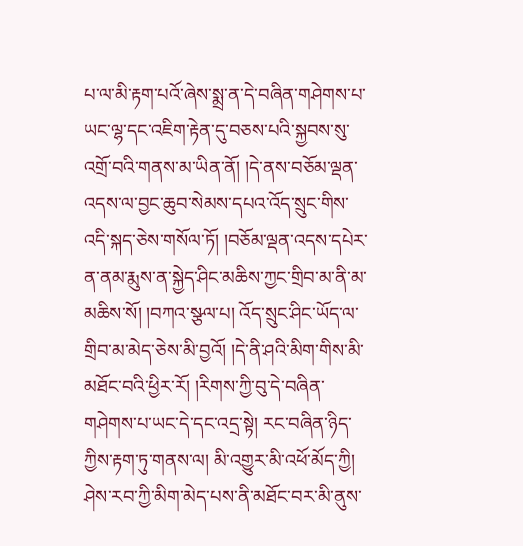པ་ལ་མི་རྟག་པའོ་ཞེས་སྨྲ་ན་དེ་བཞིན་གཤེགས་པ་ཡང་ལྷ་དང་འཇིག་རྟེན་དུ་བཅས་པའི་སྐྱབས་སུ་འགྲོ་བའི་གནས་མ་ཡིན་ནོ། །དེ་ནས་བཅོམ་ལྡན་འདས་ལ་བྱང་ཆུབ་སེམས་དཔའ་འོད་སྲུང་གིས་འདི་སྐད་ཅེས་གསོལ་ཏོ། །བཅོམ་ལྡན་འདས་དཔེར་ན་ནམ་རྨུས་ན་སྐྱེད་ཤིང་མཆིས་ཀྱང་གྲིབ་མ་ནི་མ་མཆིས་སོ། །བཀའ་སྩལ་པ། འོད་སྲུང་ཤིང་ཡོད་ལ་གྲིབ་མ་མེད་ཅེས་མི་བྱའོ། །དེ་ནི་ཤའི་མིག་གིས་མི་མཐོང་བའི་ཕྱིར་རོ། །རིགས་ཀྱི་བུ་དེ་བཞིན་གཤེགས་པ་ཡང་དེ་དང་འདྲ་སྟེ། རང་བཞིན་ཉིད་ཀྱིས་རྟག་ཏུ་གནས་ལ། མི་འགྱུར་མི་འཕོ་མོད་ཀྱི། ཤེས་རབ་ཀྱི་མིག་མེད་པས་ནི་མཐོང་བར་མི་ནུས་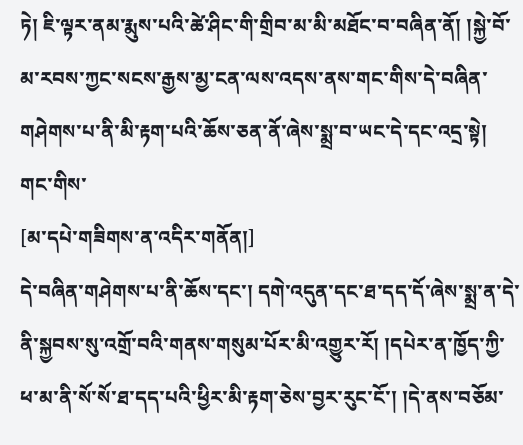ཏེ། ཇི་ལྟར་ནམ་རྨུས་པའི་ཚེ་ཤིང་གི་གྲིབ་མ་མི་མཐོང་བ་བཞིན་ནོ། །སྐྱེ་བོ་མ་རབས་ཀྱང་སངས་རྒྱས་མྱ་ངན་ལས་འདས་ནས་གང་གིས་དེ་བཞིན་གཤེགས་པ་ནི་མི་རྟག་པའི་ཆོས་ཅན་ནོ་ཞེས་སྨྲ་བ་ཡང་དེ་དང་འདྲ་སྟེ། གང་གིས་
[མ་དཔེ་གཟིགས་ན་འདིར་གནོན།]
དེ་བཞིན་གཤེགས་པ་ནི་ཆོས་དང་། དགེ་འདུན་དང་ཐ་དད་དོ་ཞེས་སྨྲ་ན་དེ་ནི་སྐྱབས་སུ་འགྲོ་བའི་གནས་གསུམ་པོར་མི་འགྱུར་རོ། །དཔེར་ན་ཁྱོད་ཀྱི་ཕ་མ་ནི་སོ་སོ་ཐ་དད་པའི་ཕྱིར་མི་རྟག་ཅེས་བྱར་རུང་ངོ་། །དེ་ནས་བཅོམ་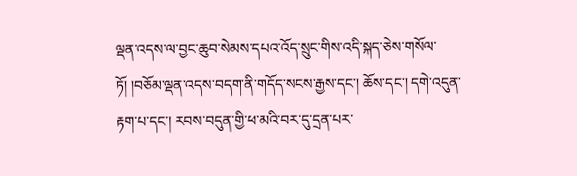ལྡན་འདས་ལ་བྱང་ཆུབ་སེམས་དཔའ་འོད་སྲུང་གིས་འདི་སྐད་ཅེས་གསོལ་ཏོ། །བཅོམ་ལྡན་འདས་བདག་ནི་གདོད་སངས་རྒྱས་དང་། ཆོས་དང་། དགེ་འདུན་རྟག་པ་དང་། རབས་བདུན་གྱི་ཕ་མའི་བར་དུ་དྲན་པར་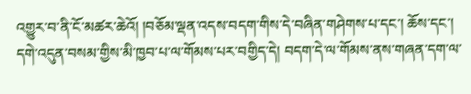འགྱུར་བ་ནི་ངོ་མཚར་ཆེའོ། །བཅོམ་ལྡན་འདས་བདག་གིས་དེ་བཞིན་གཤེགས་པ་དང་། ཆོས་དང་། དགེ་འདུན་བསམ་གྱིས་མི་ཁྱབ་པ་ལ་གོམས་པར་བགྱིད་དེ། བདག་དེ་ལ་གོམས་ནས་གཞན་དག་ལ་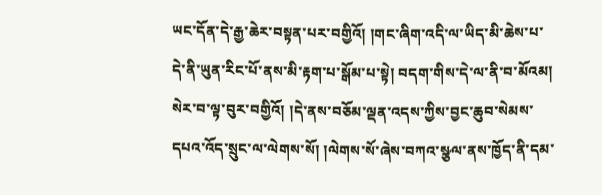ཡང་དོན་དེ་རྒྱ་ཆེར་བསྟན་པར་བགྱིའོ། །གང་ཞིག་འདི་ལ་ཡིད་མི་ཆེས་པ་དེ་ནི་ཡུན་རིང་པོ་ནས་མི་རྟག་པ་སྒོམ་པ་སྟེ། བདག་གིས་དེ་ལ་ནི་བ་མོའམ། སེར་བ་ལྟ་བུར་བགྱིའོ། །དེ་ནས་བཅོམ་ལྡན་འདས་ཀྱིས་བྱང་ཆུབ་སེམས་དཔའ་འོད་སྲུང་ལ་ལེགས་སོ། །ལེགས་སོ་ཞེས་བཀའ་སྩལ་ནས་ཁྱོད་ནི་དམ་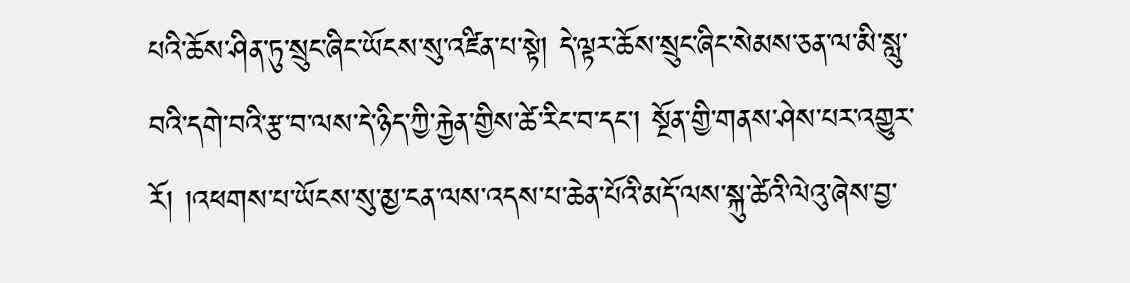པའི་ཆོས་ཤིན་ཏུ་སྲུང་ཞིང་ཡོངས་སུ་འཛིན་པ་སྟེ། དེ་ལྟར་ཆོས་སྲུང་ཞིང་སེམས་ཅན་ལ་མི་སླུ་བའི་དགེ་བའི་རྩ་བ་ལས་དེ་ཉིད་ཀྱི་རྐྱེན་གྱིས་ཚེ་རིང་བ་དང་། སྔོན་གྱི་གནས་ཤེས་པར་འགྱུར་རོ། །འཕགས་པ་ཡོངས་སུ་མྱ་ངན་ལས་འདས་པ་ཆེན་པོའི་མདོ་ལས་སྐུ་ཚེའི་ལེའུ་ཞེས་བྱ་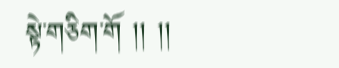སྟེ་གཅིག་གོ །། །།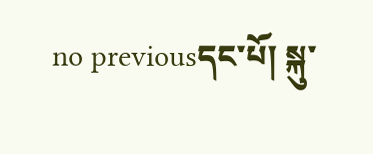no previousདང་པོ། སྐུ་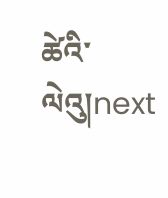ཚེའི་ལེའུ།next